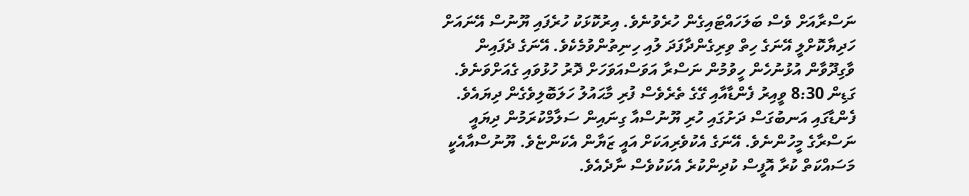ނަސްރާއަށް ވެސް ބަލަހައްޓައިގެން ހުރެވުނެވެ. އިރުކޮޅަކު ހުރެފައި ޔޫނުސް އޭނައަށް ހަދިޔާކޮށްލީ އޭނަގެ ހިތް ވިރިގެންދާފަދަ ލުއި ހިނިތުންވުމެކެވެ. އޭނަގެ ދެފައިން ވާގިދޫވާން އުޅުނުހެން ހީވުމުން ނަސްރާ އަވަސްއަވަހަށް ދޮރު ހުޅުވައި ގެއަށްވަނެވެ.
ގަޑިން 8:30 ވީއިރު ފެންޑާއާއި ގޭގެ ތެރެވެސް ފުރި މާޙައުލު ހަލަބޮލިވެގެން ދިޔައެވެ. ފެންޑާގައި އަނބުގަސް ދަށުގައި ހުރި ޔޫނުސްއާ ގިނައިން ސަލާމްކުރަމުން ދިޔައީ ނަސްރާގެ މީހުންނެވެ. އޭނަގެ އެކުވެރިއަކަށް އައީ ޒަޔާން އެކަންޏެވެ. ޔޫނުސްއާއެކީ މަސައްކަތް ކުރާ އޮފީސް ކުދިންކުރެ އެކަކުވެސް ނާދެއެވެ.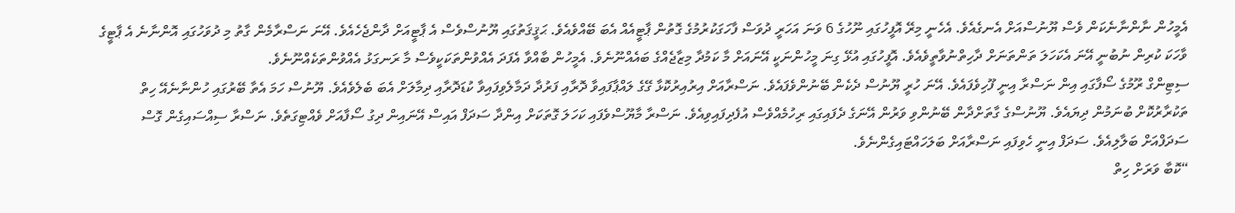އެމީހުން ނާންނާނެކަން ވެސް ޔޫނުސްއަށް އެނގެއެވެ. އެހެނީ މިރޭ އޮފީހުގައި ނޫހުގެ 6 ވަނަ އަހަރީ ދުވަސް ފާހަގަކުރުމުގެ ގޮތުން ޕާޓީއެއް އެބަ ބޭއްވެއެވެ. ޙަޤީޤަތުގައި ޔޫނުސްވެސް އެ ޕާޓީއަށް ދާންޖެހެއެވެ. އޭނަ ނަސްރާމެން ގާތު މި ދުވަހުގައި އޮންނާނެ އެ ޕާޓީގެ ވާހަކަ ކުރިން ނުބުނީ އޭނަ އެކަހަލަ ތަންތަނަށް ދާހިތްނުވާތީވެއެވެ. އޮފީހުގައި އުޅޭ ގިނަ މީހުންނަކީ އޭނައަށް މާ ކަމުދާ މިޒާޖެއްގެ ބައެއްނޫނެވެ. އެމީހުން ބާއްވާ އެފަދަ އެއްވުންތަކަކީވެސް މާ ރަނގަޅު އެއްވުންތަކެއްނޫނެވެ.
ސިޓިންގް ރޫމުގެ ސޯފާގައި އިން ނަސްރާ އިނީ ފޫހިވެފައެވެ. އޭނަ ހުރީ ޔޫނުސް ދެކެން ބޭނުންވެފައެވެ. ނަސްރާއަށް އިރުއިރުކޮޅާ ގޭގެ ލައްޕާފައިވާ ދޮރާއި ފަރުދާ ދަމާލެވިފައިވާ ކުޑަދޮރާއި ދިމާލަށް އެބަ ބެލެވެއެވެ. ޔޫނުސް ހަމަ އެތާ ބޭރުގައި ހުންނާނެއޭ ހިތް ތަކުރާރުކޮށް ބުނަމުން ދިޔައެވެ. ޔޫނުސްގެ ގާތަށްދާން ބޭނުންވި ވަރުން އޭނަގެ ދެފައިގައި ރިހުމެއްވެސް އުފެދިފައިވިއެވެ. ނަސްރާ މާޔޫސްވެފައި ކަހަލަ ގޮތަކަށް އިންދާ ސަދަފް އައިސް އޭނައިން ދިގު ސޯފާއަށް ވެއްޓިގަތެވެ. ނަސްރާ ސިއްސައިގެން ގޮސް ސަދަފްއަށް ބަލާލިއެވެ. ސަދަފް އިނީ ހެވިފައި ނަސްރާއަށް ބަލަހައްޓައިގެންނެވެ.
“ކޮބާ ވަރަށް ހިތް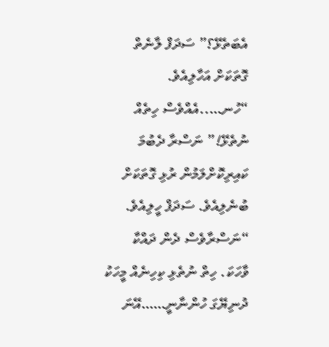އެބަތެޅޭ؟” ސަދަފް ލާނެތް ގޮތަކަށް އަހާލިއެވެ.
“ހުނ…..އެއްވެސް ހިތެއް ނުތެޅޭ!” ނަސްރާ ދެބުމަ ކައިރިކޮށްލަމުން ރުޅި ގޮތަކަށް ބުނެލިއެވެ. ސަދަފް ހީލިއެވެ.
“ނަސްރާވެސް ދެން ދައްކާ ވާހަކަ. ހިތް ނުތެޅި ކިހިނެއް މީހަކު ދުނިޔޭގަ ހުންނާނީ……އޭނަ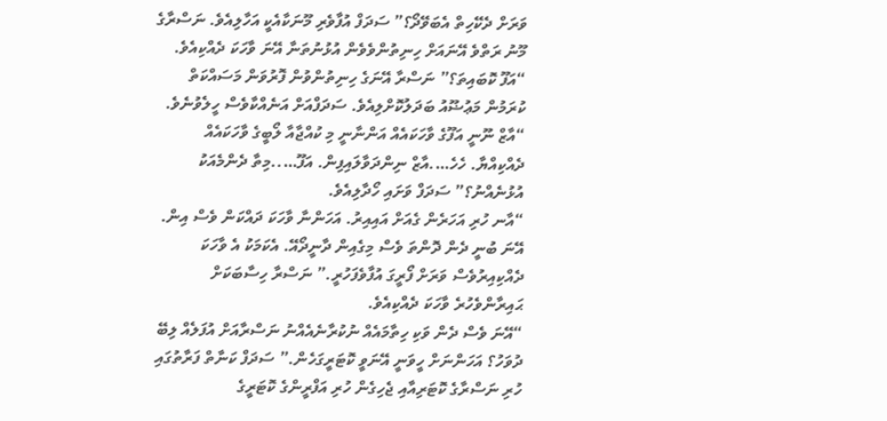ވަރަށް ދެކޭހިތް އެބަވޭދޯ؟” ސަދަފް އުފާވެރި މޫނަކާއެކީ އަހާލިއެވެ. ނަސްރާގެ މޫނު ރަތްވެ އޭނައަށް ހިނިތުންވެވެން އުޅުނުތަނާ އޭނަ ވާހަކަ ދެއްކިއެވެ.
“އަފޫ ކޮބައިތަ؟” ނަސްރާ އޭނަގެ ހިނިތުންވުން ފޮރުވަން މަސައްކަތް ކުރަމުން މަޢުޟޫއު ބަދަލުކޮށްލިއެވެ. ސަދަފްއަށް އަނެއްކާވެސް ހީލެވުނެވެ.
“އާޒް ނޫނީ އަފޫގެ ވާހަކައެއް އަންނާނީ މި ކުއްޖާއާ ލޯބީގެ ވާހަކައެއް ދެއްކިއްޔާ. ހެހެ….އާޒް ނިންދަވާލައިފިން. އަފޫ…..މިތާ ދެންމެއަކު އުޅުނެއްނު؟” ސަދަފް ވަށައި ހޯދާލިއެވެ.
“އާނ ހުރި އަހަރެން ގެއަށް އައިއިރު. އަހަންނާ ވާހަކަ ދައްކަން ވެސް އިން. އޭނަ ބުނީ ދެން ދޮންތަ ވެސް މިގެއިން ދާނީދޯއޭ. އެކަމަކު އެ ވާހަކަ ދެއްކިއިރުވެސް ވަރަށް ފޯރީގަ އުފާވެފަހުރީ.” ނަސްރާ ހިސާބަކަށް ޙައިރާންވެހުރެ ވާހަކަ ދެއްކިއެވެ.
“އޭނަ ވެސް ދެން ވަކި ހިތާމައެއް ނުކުރާނެއެއްނު ނަސްރާއަށް އުފަލެއް ލިބޭ ދުވަހު؟ އަހަންނަށް ހީވަނީ އޭނަވީ ކޮޓަރީގަހެން.” ސަދަފް ކަނާތް ފަރާތުގައި ހުރި ނަސްރާގެ ކޮޓަރިއާއި ޖެހިގެން ހުރި އަފްރީންގެ ކޮޓަރީގެ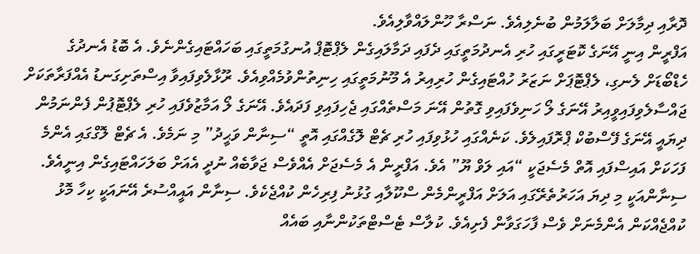ދޮރާއި ދިމާލަށް ބަލާލަމުން ބުނެލިއެވެ. ނަސްރާ ހޫންލައްވާލިއެވެ.
އަފްރީން އިނީ އޭނަގެ ކޮޓަރީގައި ހުރި އެނދުމަތީގައި ދެފައި ދަމާލައިގެން ލެޕްޓޮޕް އުނގުމަތީގައި ބަހައްޓައިގެންނެވެ. އެ ބޮޑު އެނދުގެ ހެޑްބޯޑަށް ލެނގި، ލެޕްޓޮޕަށް ނަޒަރު ހުއްޓައިގެން ހުރިއިރު އެ މޫނުމަތީގައި ހިނިތުންވުމެއްވިއެވެ. ރޫޅާލެވިފައިވާ އިސްތަށިގަނޑު އެއްފަރާތަކަށް ޖައްސާލެވިފައިވީއިރު އޭނަގެ ލޯ ހަނިވެފައިވި ގޮތުން އޭނަ މަސްތެއްގައި ޖެހިފައިވި ފަދައެވެ. އޭނަގެ ލޯ އަމާޒުވެފައި ހުރި ލެޕްޓޮޕުން ފެންނަމުން ދިޔައީ އޭނަގެ ފޭސްބުކް ޕްރޮފައިލެވެ. ކަނެއްގައި ހުޅުވިފައި ހުރި ޗެޓް ލޮގެއްގައި އޮތީ “ސިނާން ވަޙީދު” މި ނަމެވެ. އެ ޗެޓް ލޮގްގައި އެންމެ ފަހަކަށް އައިސްފައި އޮތް މެސެޖަކީ “އައި ލަވް ޔޫ” އެވެ. އަފްރީން އެ މެސެޖަށް އެއްވެސް ޖަވާބެއް ނުދީ އެއަށް ބަލަހައްޓައިގެން އިނީއެވެ.
ސިނާންއަކީ މި ދިޔަ އަހަރުތެރޭގައި އަލަށް އަފްރީންމެން ސްކޫލާއި ގުޅުނު ފިރިހެން ކުއްޖެކެވެ. ސިނާން އައީއްސުރެ އޭނައަކީ ކިހާ މޮޅު ކުއްޖެއްކަން އެންމެނަށް ވެސް ފާހަގަވާން ފެށިއެވެ. ކުލާސް ޓެސްޓްތަކުންނާއި ބައެއް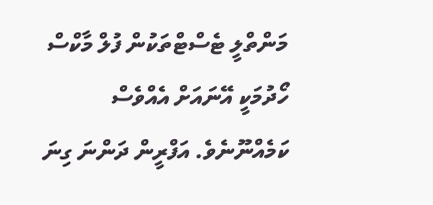މަންތްލީ ޓެސްޓްތަކުން ފުލް މާކްސް ހޯދުމަކީ އޭނައަށް އެއްވެސް ކަމެއްނޫނެވެ. އަފްރީން ދަންނަ ގިނަ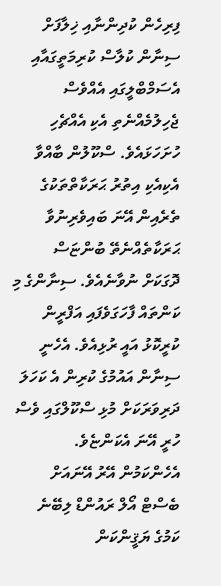ފިރިހެން ކުދިންނާއި ޚިލާފަށް ސިނާން ކުލާސް ކުރިމަތީގައާއި އެސަމްބްލީގައި އެއްވެސް ޖެހިލުމެއްނެތި އެކި އެއްޗެހި ހުށަހަޅައެވެ. ސްކޫލުން ބާއްވާ އެކިއެކި އިތުރު ޙަރަކާތްތަކުގެ ތެރެއިން އޭނަ ބައިވެރިނުވާ ޙަރަކާތެއްނެތޭ ބުންޏަސް ދޮގަކަށް ނުވާނެއެވެ. ސިނާންގެ މި ކަންތައް ފާހަގަވެފައި އަފްރީން ކުރީކޮޅު އައީ ރުޅިއެވެ. އެހެނީ ސިނާން އައުމުގެ ކުރިން އެ ކަހަލަ ދަރިވަރަކަށް މުޅި ސްކޫލްގައި ވެސް ހުރީ އޭނަ އެކަންޏެވެ. އެހެންކަމުން އޭރު އޭނައަށް ބެސްޓް އޯލް ރައުންޑް ލިބޭނެ ކަމުގެ ޔަޤީންކަން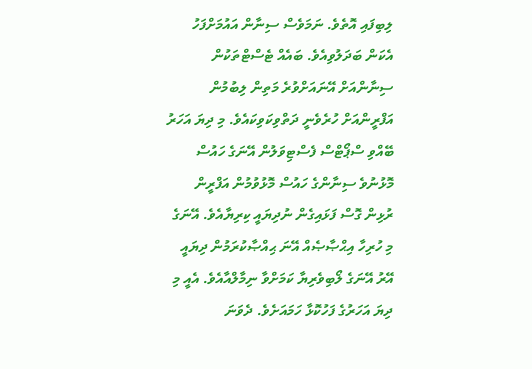ލިބިފައި އޮތެވެ. ނަމަވެސް ސިނާން އައުމަށްފަހު އެކަން ބަދަލުވިއެވެ. ބައެއް ޓެސްޓްތަކުން ސިނާންއަށް އޭނައަށްވުރެ މަތިން ލިބުމުން އަފްރީންއަށް ހުރެވެނީ ދަތްވިކަވިކައެވެ. މި ދިޔަ އަހަރު ބޭއްވި ސްޕޯޓްސް ފެސްޓިވަލުން އޭނަގެ ހައުސް މޮޅުނުވެ ސިނާންގެ ހައުސް މޮޅުވުމުން އަފްރީން ރުޅިން ގޮސް ފަޅައިގެން ނުދިޔައީ ކިރިޔާއެވެ. އޭނަގެ މި ހުރިހާ އިޙްޞާޞެއް އޭނަ ޙިއްޞާކުރަމުން ދިޔައީ އޭރު އޭނަގެ ލޯބިވެރިޔާ ކަމަށްވާ ނިމާލްއާއެވެ. އެއީ މި ދިޔަ އަހަރުގެ ފަހުކޮޅާ ހަމައަށެވެ. ދެވަނަ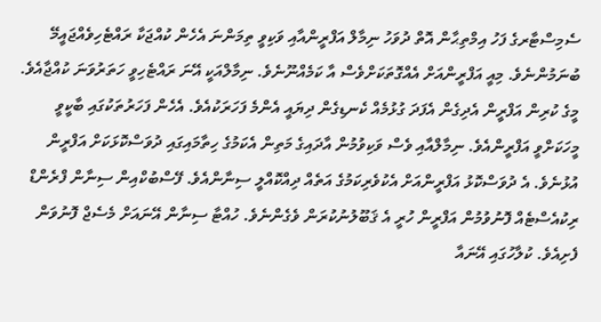ސެމިސްޓާރގެ ފަހު އިމްތިޙާން އޮތް ދުވަހު ނިމާލް އަފްރީންއާއި ވަކިވީ ތިމަންނަ އެހެން ކުއްޖަކާ ރައްޓެހިވެއްޖައީމޭ ބުނަމުންނެވެ. މިއީ އަފްރީންއަށް އެއްގޮތަކަށްވެސް އާ ކަމެއްނޫނެވެ. ނިމާލްއަކީ އޭނަ ރައްޓެހިވީ ހަތަރުވަނަ ކުއްޖާއެވެ. މީގެ ކުރިން އަފްރީން އެދިގެން އެފަދަ ގުޅުމެއް ކެނޑިގެން ދިޔައީ އެންމެ ފަހަރަކުއެވެ. އެހެން ފަހަރުތަކުގައި ބާކީވީ މީހަކަށްވީ އަފްރީންއެވެ. ނިމާލްއާއި ވެސް ވަކިވުމުން އާދައިގެ މަތިން އެކަމުގެ ހިތާމައިގައި ދުވަސްކޮޅަކަށް އަފްރީން އުޅުނެވެ. އެ ދުވަސްކޮޅު އަފްރީންއަށް އެކުވެރިކަމުގެ އަތެއް ދިއްކޮއްލީ ސިނާންއެވެ. ފޭސްބުކްއިން ސިނާން ފްރެންޑް ރިކުއެސްޓެއް ފޮނުވުމުން އަފްރީން ހުރީ އެ ޤަބޫލުނުކުރަން ވެގެންނެވެ. ހުއްޓާ ސިނާން އޭނައަށް މެސެޖް ފޮނުވަން ފެށިއެވެ. ކުލާހުގައި އޭނައާ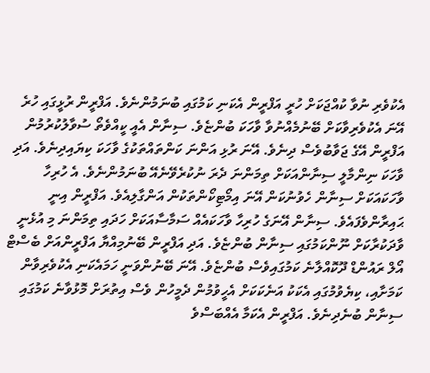އެކުވެރި ނުވާ ކުއްޖަކަށް ހުރީ އަފްރީން އެކަނި ކަމުގައި ބުނަމުންނެވެ. އަފްރީން ރުޅީގައި ހުރެ އޭނަ އެކުވެރިވާކަށް ބޭނުމެއްނުވާ ވާހަކަ ބުންޏެވެ. ސިނާން އެއީ ކީއްވެތޯ ސުވާލުކުރުމުން އަފްރީން އޭގެ ޖަވާބުވެސް ދިނެވެ. އޭނަ ރުޅި އަންނަ ކަންތައްތަކުގެ ވާހަކަ ކިޔައިދިނެވެ. އަދި ވާހަކަ ނިންމާލީ ސިނާންއަކަށް ތިމަންނަ ދެރަ ނުކުރެވޭނެއޭ ބުނަމުންނެވެ. އެ ހުރިހާ ވާހަކައަކަށް ސިނާން ހެވުނުކަން އޭނަ އިމޯޓިކޯންތަކުން އަންގާލިއެވެ. އަފްރީން އިނީ ޙައިރާންވެފައެވެ. ސިނާން އޭނަގެ ހުރިހާ ވާހަކައެއް ސަމާސާއަކަށް ހަދައި ތިމަންނަ މި އުޅެނީ ވާދަކުރާކަށް ނޫންކަމުގައި ސިނާން ބުންޏެވެ. އަދި އަފްރީން ބޭނުމިއްޔާ އަފްރީންއަށް ބެސްޓް އޯލް ރައުންޑް ދޫކޮއްލާނެ ކަމުގައިވެސް ބުންޏެވެ. އޭނަ ބޭނުންވަނީ ހަމައެކަނި އެކުވެރިވާން ކަމަށާއި، ކިޔެވުމުގައި އެކަކު އަނެކަކަށް އެހީވުމުން ދެމީހުން ވެސް އިތުރަށް މޮޅުވާނެ ކަމުގައި ސިނާން ބުނެދިނެވެ. އަފްރީން އެކަމާ އެއްބަސްވެ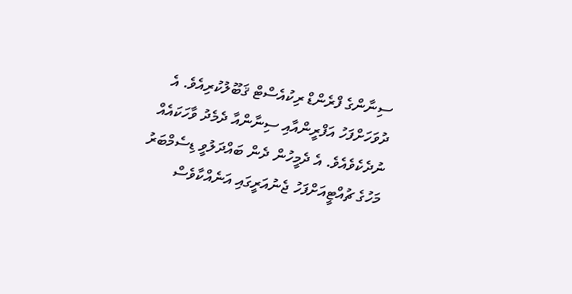ސިނާންގެ ފްރެންޑް ރިކުއެސްޓް ޤަބޫލުކުރިއެވެ. އެ ދުވަހަށްފަހު އަފްރީންއާއި ސިނާންއާ ދެމެދު ވާހަކައެއް ނުދެކެވެއެވެ. އެ ދެމީހުން ދެން ބައްދަލުވީ ޑިސެމްބަރު މަހުގެ ޗުއްޓީއަށްފަހު ޖެނުއަރީގައި އަނެއްކާވެސް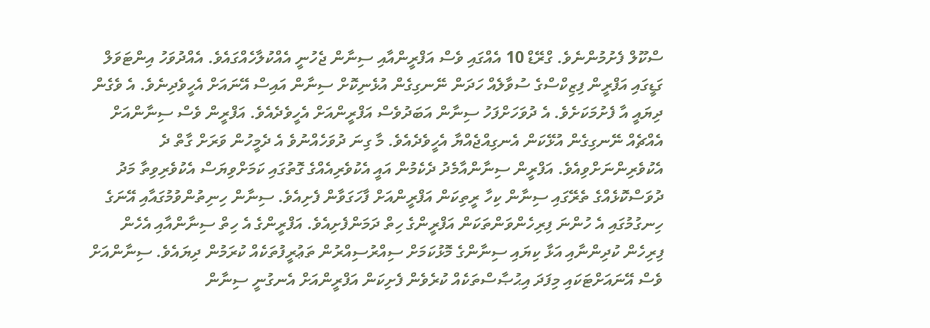ސްކޫލް ފެށުމުންނެވެ. ގްރޭޑް 10 އެއްގައި ވެސް އަފްރީންއާއި ސިނާން ޖެހުނީ އެއްކުލާހެއްގައެވެ. އެއްދުވަހު އިންޓަވަލް ގަޑީގައި އަފްރީން ފިޒިކްސްގެ ސުވާލެއް ހަދަން ނޭނގިގެން އުޅެނިކޮށް ސިނާން އައިސް އޭނައަށް އެހީވެދިނެވެ. އެ ވެގެން ދިޔައީ އާ ފެށުމަކަށެވެ. އެ ދުވަހަށްފަހު ސިނާން އަބަދުވެސް އަފްރީންއަށް އެހީވެދެއެވެ. އަފްރީން ވެސް ސިނާންއަށް އެއްޗެއް ނޭނގިގެން އުޅޭކަން އެނގިއްޖެއްޔާ އެހީވެދެއެވެ. މާ ގިނަ ދުވަހެއްނުވެ އެ ދެމީހުން ވަރަށް ގާތް ދެ އެކުވެރިންނަށްވިއެވެ. އަފްރީން ސިނާންއާމެދު ދެކެމުން އައީ އެކުވެރިއެއްގެ ގޮތުގައި ކަމަށްވިޔަސް އެކުވެރިވިތާ މަދު ދުވަސްކޮޅެއްގެ ތެރޭގައި ސިނާން ކިހާ ރީތިކަން އަފްރީންއަށް ފާހަގަވާން ފެށިއެވެ. ސިނާން ހިނިތުންވުމުގައާއި އޭނަގެ ހިނގުމުގައި އެ ހުންނަ ފިރިހެންވަންތަކަން އަފްރީންގެ ހިތް ދަމަންފެށިއެވެ. އަފްރީންގެ އެ ހިތް ސިނާންއާއި އެހެން ފިރިހެން ކުދިންނާއި އަޅާ ކިޔައި ސިނާންގެ މޮޅުކަމަށް ސިއްރުސިއްރުން ތަޢުރީފުތަކެއް ކުރަމުން ދިޔައެވެ. ސިނާންއަށް ވެސް އޭނައަށްޓަކައި މިފަދަ އިޙުޞާސްތަކެއް ކުރެވެން ފެށިކަން އަފްރީންއަށް އެނގުނީ ސިނާން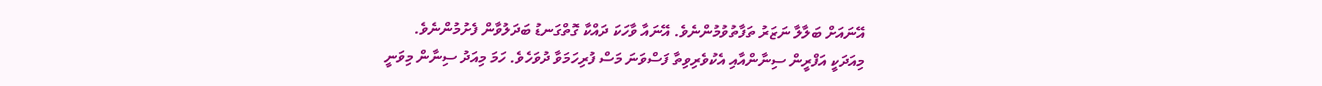އޭނައަށް ބަލާލާ ނަޒަރު ތަފާތުވުމުންނެވެ. އޭނައާ ވާހަކަ ދައްކާ ގޮތްގަނޑު ބަދަލުވާން ފެށުމުންނެވެ.
މިއަދަކީ އަފްރީން ސިނާންއާއި އެކުވެރިވިތާ ފަސްވަނަ މަސް ފުރިހަމަވާ ދުވަހެވެ. ހަމަ މިއަދު ސިނާން މިވަނީ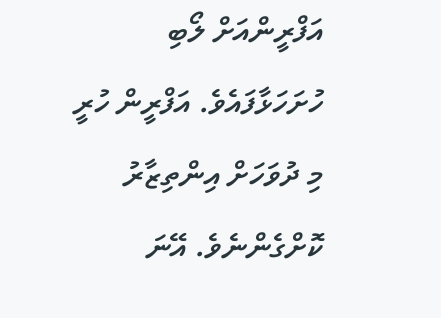އަފްރީންއަށް ލޯބި ހުށަހަޅާފައެވެ. އަފްރީން ހުރީ މި ދުވަހަށް އިންތިޒާރު ކޮށްގެންނެވެ. އޭނަ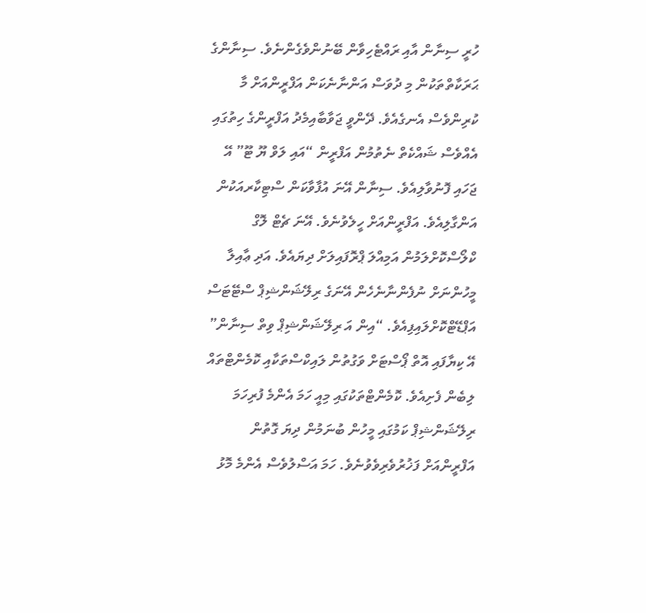ހުރީ ސިނާން އާއި ރައްޓެހިވާން ބޭނުންވެގެންނެވެ. ސިނާންގެ ޙަރަކާތްތަކުން މި ދުވަސް އަންނާނެކަން އަފްރީންއަށް މާ ކުރިންވެސް އެނގެއެވެ. ދޭންވީ ޖަވާބާއިމެދު އަފްރީންގެ ހިތުގައި އެއްވެސް ޝައްކެތް ނެތުމުން އަފްރީން “އައި ލަވް ޔޫ ޓޫ” އޭ ޖަހައި ފޮނުވާލިއެވެ. ސިނާން އޭނަ އުފާވާކަން ސްޓިކާރއަކުން އަންގާލިއެވެ. އަފްރީންއަށް ހީލެވުނެވެ. އޭނަ ޗެޓް ލޮގް ކްލޯސްކޮށްލަމުން އަމިއްލަ ޕްރޮފައިލަށް ދިޔައެވެ. އަދި ޢާއިލާ މީހުންނަށް ނުފެންނާނެހެން އޭނަގެ ރިލޭޝަންޝިޕް ސްޓޭޓަސް އަޕްޑޭޓްކޮށްލައިފިއެވެ. “އިން އަ ރިލޭޝަންޝިޕް ވިތް ސިނާން” އޭ ކިޔާފައި އޮތް ޕޯސްޓަށް ވަގުތުން ލައިކްސްތަކާއި ކޮމެންޓްތައް ލިބެން ފެށިއެވެ. ކޮމެންޓްތަކުގައި މިއީ ހަމަ އެންމެ ފުރިހަމަ ރިލޭޝަންޝިޕް ކަމުގައި މީހުން ބުނަމުން ދިޔަ ގޮތުން އަފްރީންއަށް ފަޚުރުވެރިވެވުނެވެ. ހަމަ އަސްލުވެސް އެންމެ މޮޅު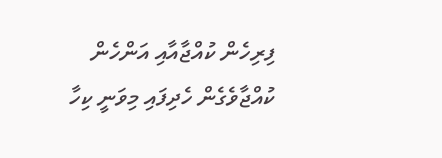ފިރިހެން ކުއްޖާއާއި އަންހެން ކުއްޖާވެގެން ހެދިފައި މިވަނީ ކިހާ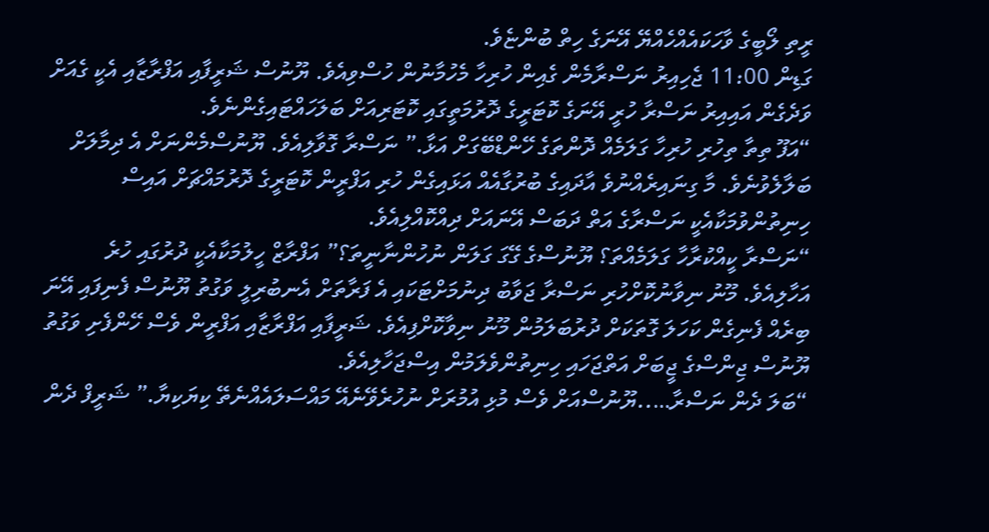ރީތި ލޯބީގެ ވާހަކައެއްހެއްޔޭ އޭނަގެ ހިތް ބުންޏެވެ.
ގަޑިން 11:00 ޖެހިއިރު ނަސްރާމެން ގެއިން ހުރިހާ މެހުމާނުން ހުސްވިއެވެ. ޔޫނުސް ޝަރީފާއި އަފްރާޒާއި އެކީ ގެއަށް ވަދެގެން އައިއިރު ނަސްރާ ހުރީ އޭނަގެ ކޮޓަރީގެ ދޮރުމަތީގައި ކޮޓަރިއަށް ބަލަހައްޓައިގެންނެވެ.
“އަފޫ ތިތާ ތިހުރި ހުރިހާ ގަލަމެއް ދޮންތަގެ ހޭންޑްބޭގަށް އަޅާ.” ނަސްރާ ގޮވާލިއެވެ. ޔޫނުސްމެންނަށް އެ ދިމާލަށް ބަލާލެވުނެވެ. މާ ގިނައިރެއްނުވެ އާދައިގެ ބުރުގާއެއް އަޅައިގެން ހުރި އަފްރީން ކޮޓަރީގެ ދޮރުމައްޗަށް އައިސް ހިނިތުންވުމަކާއެކީ ނަސްރާގެ އަތް ދަބަސް އޭނައަށް ދިއްކޮއްލިއެވެ.
“ނަސްރާ ކީއްކުރާހާ ގަލަމެއްތަ؟ ޔޫނުސްގެ ގޭގަ ގަލަން ނުހުންނާނީތަ؟” އަފްރާޒް ހީލުމަކާއެކީ ދުރުގައި ހުރެ އަހާލިއެވެ. މޫނު ނިވާނުކޮށްހުރި ނަސްރާ ޖަވާބު ދިނުމަށްޓަކައި އެ ފަރާތަށް އެނބުރިލީ ވަގުތު ޔޫނުސް ފެނިފައި އޭނަ ބިރެއް ފެނިގެން ކަހަލަ ގޮތަކަށް ދުރުބަލަމުން މޫނު ނިވާކޮށްފިއެވެ. ޝަރީފާއި އަފްރާޒާއި އަފްރީން ވެސް ހޭންފެށި ވަގުތު ޔޫނުސް ޖިންސްގެ ޖީބަށް އަތްޖަހައި ހިނިތުންވެލަމުން އިސްޖަހާލިއެވެ.
“ބަލަ ދެން ނަސްރާ…..ޔޫނުސްއަށް ވެސް މުޅި އުމުރަށް ނުހުރެވޭނެއޭ މައްސަލައެއްނެތޭ ކިޔަކިޔާ.” ޝަރީފް ދެން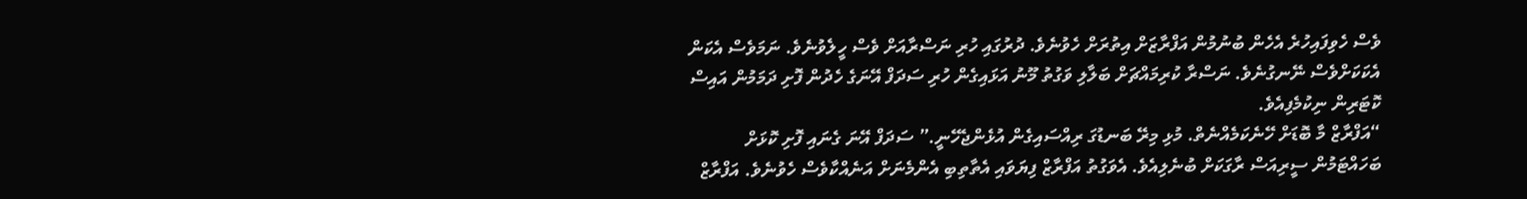ވެސް ހެވިފައިހުރެ އެހެން ބުނުމުން އަފްރާޒަށް އިތުރަށް ހެވުނެވެ. ދުރުގައި ހުރި ނަސްރާއަށް ވެސް ހީލެވުނެވެ. ނަމަވެސް އެކަން އެކަކަށްވެސް ނޭނގުނެވެ. ނަސްރާ ކުރިމައްޗަށް ބަލާލި ވަގުތު މޫނު އަޅައިގެން ހުރި ސަދަފް އޭނަގެ ހެދުން ފޮށި ދަމަމުން އައިސް ކޮޓަރިން ނިކުމެފިއެވެ.
“އަފްރާޒް މާ ބޮޑަށް ހޭނެކަމެއްނެތް. މުޅި މިރޭ ބަނޑުގަ ރިއްސައިގެން އުޅެންޖެހޭނީ.” ސަދަފް އޭނަ ގެނައި ފޮށި ކޮޅަށް ބަހައްޓަމުން ސީރިއަސް ރާގަކަށް ބުނެލިއެވެ. އެވަގުތު އަފްރާޒް ފިޔަވައި އެތާތިބި އެންމެނަށް އަނެއްކާވެސް ހެވުނެވެ. އަފްރާޒް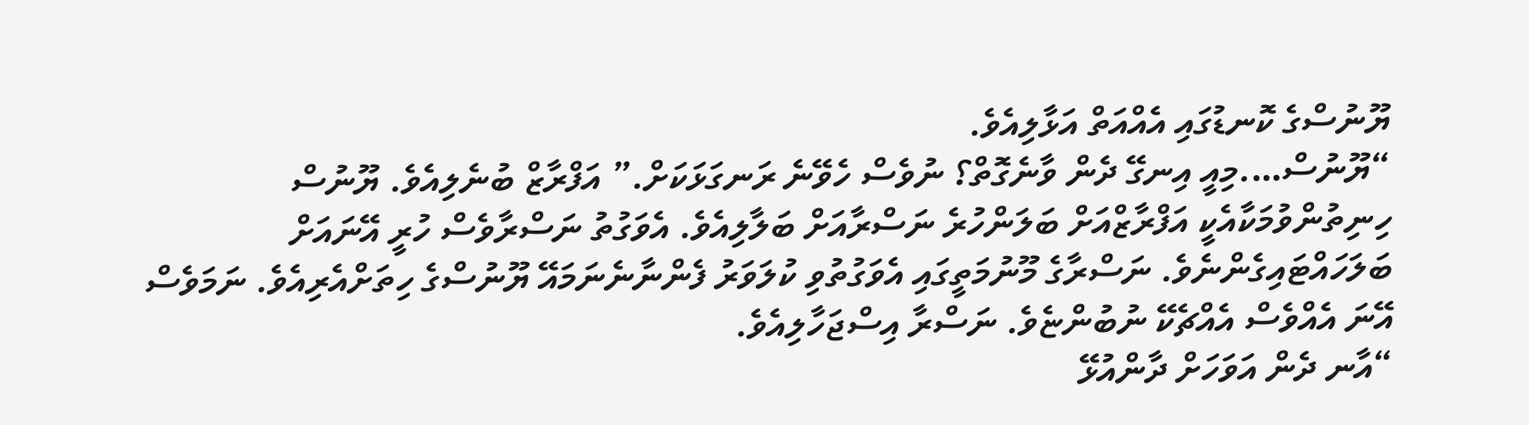ޔޫނުސްގެ ކޮނޑުގައި އެއްއަތް އަޅާލިއެވެ.
“ޔޫނުސް….މިއީ އިނގޭ ދެން ވާނެގޮތް؟ ނުވެސް ހެވޭނެ ރަނގަޅަކަށް.” އަފްރާޒް ބުނެލިއެވެ. ޔޫނުސް ހިނިތުންވުމަކާއެކީ އަފްރާޒްއަށް ބަލަންހުރެ ނަސްރާއަށް ބަލާލިއެވެ. އެވަގުތު ނަސްރާވެސް ހުރީ އޭނައަށް ބަލަހައްޓައިގެންނެވެ. ނަސްރާގެ މޫނުމަތީގައި އެވަގުތުވި ކުލަވަރު ފެންނާނެނަމައޭ ޔޫނުސްގެ ހިތަށްއެރިއެވެ. ނަމަވެސް އޭނަ އެއްވެސް އެއްޗެކޭ ނުބުންޏެވެ. ނަސްރާ އިސްޖަހާލިއެވެ.
“އާނ ދެން އަވަހަށް ދާންއުޅޭ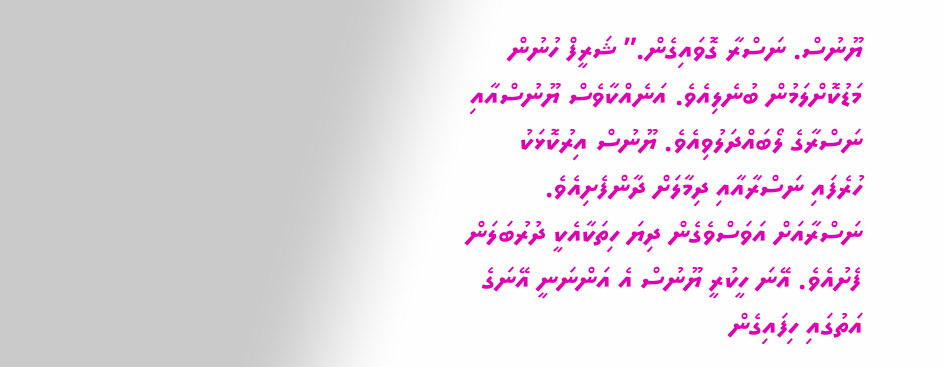ޔޫނުސް. ނަސްރާ ގޮވައިގެން.” ޝަރީފް ހުނުން މަޑުކޮށްލަމުން ބުނެލިއެވެ. އަނެއްކާވެސް ޔޫނުސްއާއި ނަސްރާގެ ލޯބައްދަލުވިއެވެ. ޔޫނުސް އިރުކޮޅަކު ހުރެފައި ނަސްރާއާއި ދިމާލަށް ދާންފެށިއެވެ. ނަސްރާއަށް އަވަސްވެގެން ދިޔަ ހިތަކާއެކީ ދުރުބަލަން ފެށުއެވެ. އޭނަ ހީކުރީ ޔޫނުސް އެ އަންނަނީ އޭނަގެ އަތުގައި ހިފައިގެން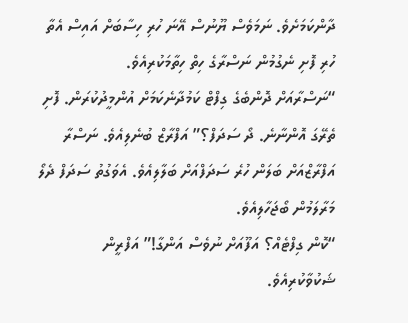ދާންކަމަށެވެ. ނަމަވެސް ޔޫނުސް އޭނަ ހުރި ހިސާބަށް އައިސް އެތާ ހުރި ފޮށި ނެގުމުން ނަސްރާގެ ހިތް ހިތާމަކުރިއެވެ.
“ނަސްރާއަށް ދޮންބެގެ ގިފްޓް ކަމުދާނެކަމަށް އުންމީދުކުރަން. ފޮށި ތެރޭގަ އޮންނާނެ. ދޯ ސަދަފް؟” އަފްރާޒް ބުނެލިއެވެ. ނަސްރާ އަފްރާޒްއަށް ބަލަން ހުރެ ސަދަފްއަށް ބަލާލިއެވެ. އެވަގުތު ސަދަފް ދެލޯ މަރާލަމުން ބޯޖަހާލިއެވެ.
“ކޮން ގިފްޓެއް؟ އަފޫއަށް ނުވެސް އަންގާ!” އަފްރީން ޝަކުވާކުރިއެވެ.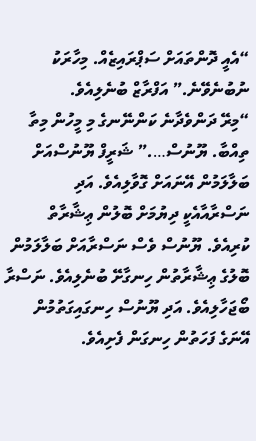“އެއީ ދޮންތައަށް ސަޕްރައިޒެއް. މިހާރަކު ނުބުނެވޭނެ.” އަފްރާޒް ބުނެލިއެވެ.
“މިރޭ ދަންވެދާނެ ކަންނޭނގެ މި މީހުން މިތާ ތިއްބާ. ޔޫނުސް….” ޝަރީފް ޔޫނުސްއަށް ބަލާލަމުން އޭނައަށް ގޮވާލިއެވެ. އަދި ނަސްރާއާއެކީ ދިޔުމަށް ބޮލުން ޢިޝާރާތް ކުރިއެވެ. ޔޫނުސް ވެސް ނަސްރާއަށް ބަލާލަމުން ބޮލުގެ ޢިޝާރާތުން ހިނގާށޭ ބުނެލިއެވެ. ނަސްރާ ބޯޖަހާލިއެވެ. އަދި ޔޫނުސް ހިނގައިގަތުމުން އޭނަގެ ފަހަތުން ހިނގަން ފެށިއެވެ.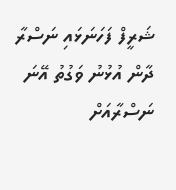ޝަރީފް ފަހަނަޅައި ނަސްރާ ދާން އުޅުނު ވަގުތު އޭނަ ނަސްރާއަށް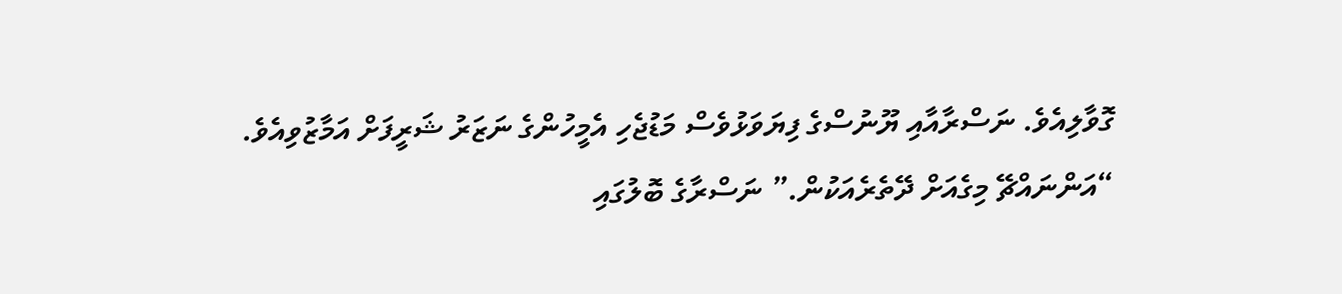ގޮވާލިއެވެ. ނަސްރާއާއި ޔޫނުސްގެ ފިޔަވަޅުވެސް މަޑުޖެހި އެމީހުންގެ ނަޒަރު ޝަރީފަށް އަމާޒުވިއެވެ.
“އަންނައްޗޭ މިގެއަށް ދޭތެރެއަކުން.” ނަސްރާގެ ބޮލުގައި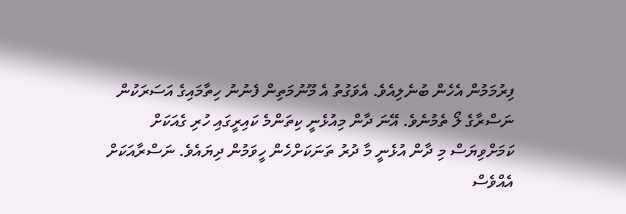ފިރުމަމުން އެހެން ބުނެލިއެވެ. އެވަގުތު އެ މޫނުމަތިން ފެނުނު ހިތާމައިގެ އަސަރަކުން ނަސްރާގެ ލޯ ތެމުނެވެ. އޭނަ ދާން މިއުޅެނީ ކިތަންމެ ކައިރީގައި ހުރި ގެއަކަށް ކަމަށްވިޔަސް މި ދާން އުޅެނީ މާ ދުރު ތަނަކަށްހެން ހީވަމުން ދިޔައެވެ. ނަސްރާއަކަށް އެއްވެސް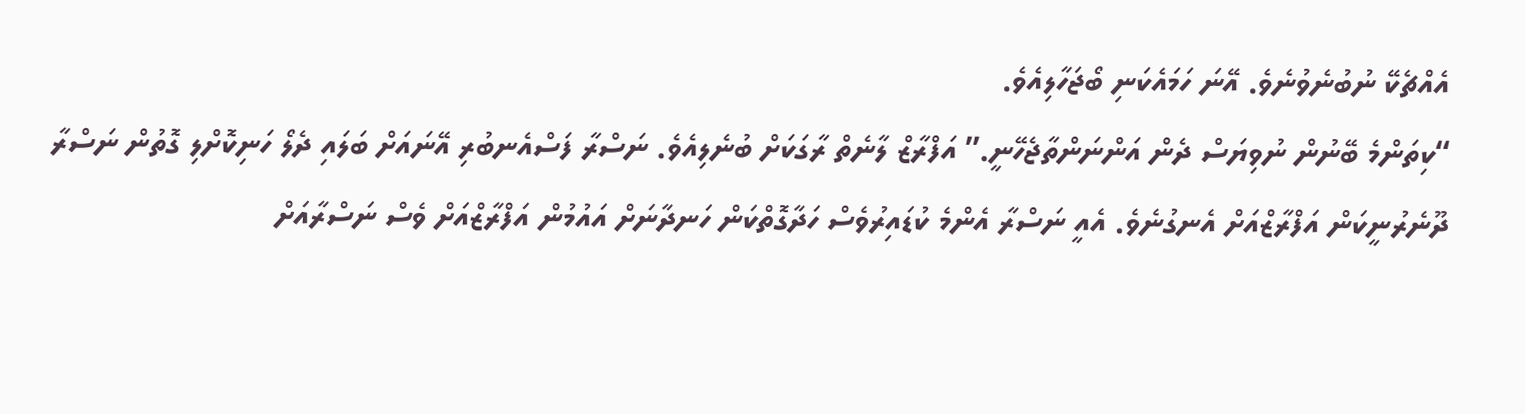އެއްޗެކޭ ނުބުނެވުނެވެ. އޭނަ ހަމައެކަނި ބޯޖަހާލިއެވެ.
“ކިތަންމެ ބޭނުން ނުވިޔަސް ދެން އަންނަންތާޖެހޭނީ.” އަފްރާޒް ލާނެތް ރާގަކަށް ބުނެލިއެވެ. ނަސްރާ ފަސްއެނބުރި އޭނައަށް ބަލައި ދެލޯ ހަނިކޮށްލި ގޮތުން ނަސްރާ ދޫނެރުނީކަން އަފްރާޒްއަށް އެނގުނެވެ. އެއީ ނަސްރާ އެންމެ ކުޑައިރުވެސް ހަދާގޮތްކަން ހަނދާނަށް އައުމުން އަފްރާޒްއަށް ވެސް ނަސްރާއަށް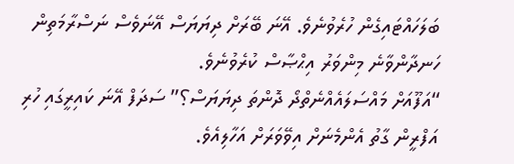ބަލަހައްޓައިގެން ހުރެވުނެވެ. އޭނަ ބޭރަށް ދިޔަޔަސް އޭނަވެސް ނަސްރާމަތިން ހަނދާންވާނެ މިންވަރު އިޙްޞާސް ކުރެވުނެވެ.
“އަފޫއަށް މައްސަލައެއްނެތްދޯ ދޮންތަ ދިޔަޔަސް؟” ސަދަފް އޭނަ ކައިރީގައި ހުރި އަފްރީން ގާތު އެންމެނަށް އިވޭވަރަށް އަހާލިއެވެ.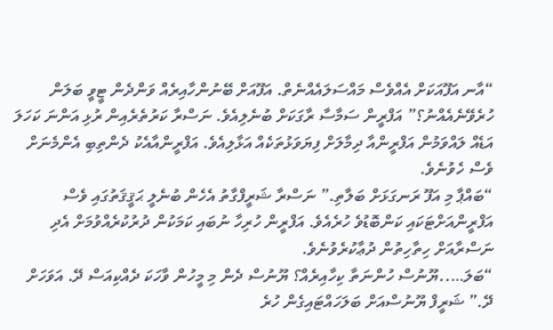“އާނ އަފޫއަކަށް އެއްވެސް މައްސަލައެއްނެތް. އަފޫއަށް ބޭނުންހާއިރެއް ވަންދެން ޓީވީ ބަލަން ހުރެވޭނެއެއްނު؟” އަފްރީން ސަމާސާ ރާގަކަށް ބުނެލިއެވެ. ނަސްރާ ކަރުތެރެއިން ރުޅި އަންނަ ކަހަލަ އަޑެއް ލައްވަމުން އަފްރީންއާ ދިމާލަށް ފިޔަވަޅުތަކެއް އަޅާލިއެވެ. އަފްރީންއާއެކު ދެންތިބި އެންމެނަށް ވެސް ހެވުނެވެ.
“ބައްޕާ މި އަފޫ ރަނގަޅަށް ބަލާތި.” ނަސްރާ ޝަރީފްގާތު އެހެން ބުނެލީ ޙަޤީޤަތުގައި ވެސް އަފްރީންއަށްޓަކައި ކަންބޮޑުވެ ހުރެއެވެ. އަފްރީން ހުރިހާ ނުބައި ކަމަކުން ދުރުކުރެއްވުމަށް އެދި ނަސްރާއަށް ހިތާހިތުން ދުޢާކުރެވުނެވެ.
“ބަލަ…..ޔޫނުސް ހުންނަތާ ކިހާއިރެއް؟ ޔޫނުސް ދެން މި މީހުން ވާހަކަ ދެއްކިއަސް ދޭ. އަވަހަށް ދޭ.” ޝަރީފް ޔޫނުސްއަށް ބަލަހައްޓައިގެން ހުރެ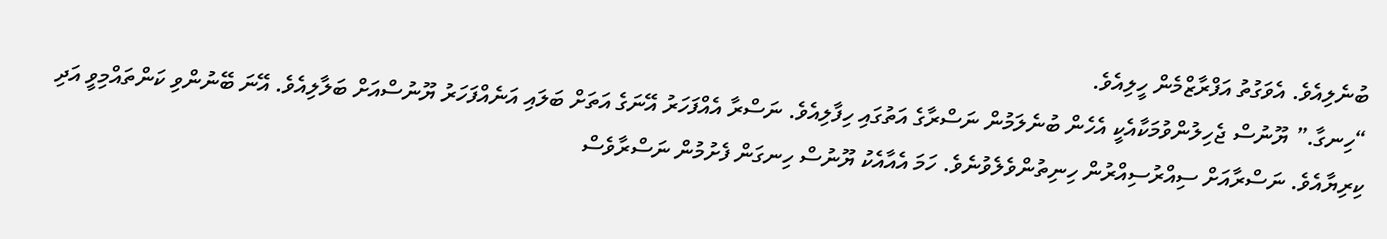ބުނެލިއެވެ. އެވަގުތު އަފްރާޒްމެން ހީލިއެވެ.
“ހިނގާ.” ޔޫނުސް ޖެހިލުންވުމަކާއެކީ އެހެން ބުނެލަމުން ނަސްރާގެ އަތުގައި ހިފާލިއެވެ. ނަސްރާ އެއްފަހަރު އޭނަގެ އަތަށް ބަލައި އަނެއްފަހަރު ޔޫނުސްއަށް ބަލާލިއެވެ. އޭނަ ބޭނުންވި ކަންތައްމިވީ އަދި ކިރިޔާއެވެ. ނަސްރާއަށް ސިއްރުސިއްރުން ހިނިތުންވެލެވުނެވެ. ހަމަ އެއާއެކު ޔޫނުސް ހިނގަން ފެށުމުން ނަސްރާވެސް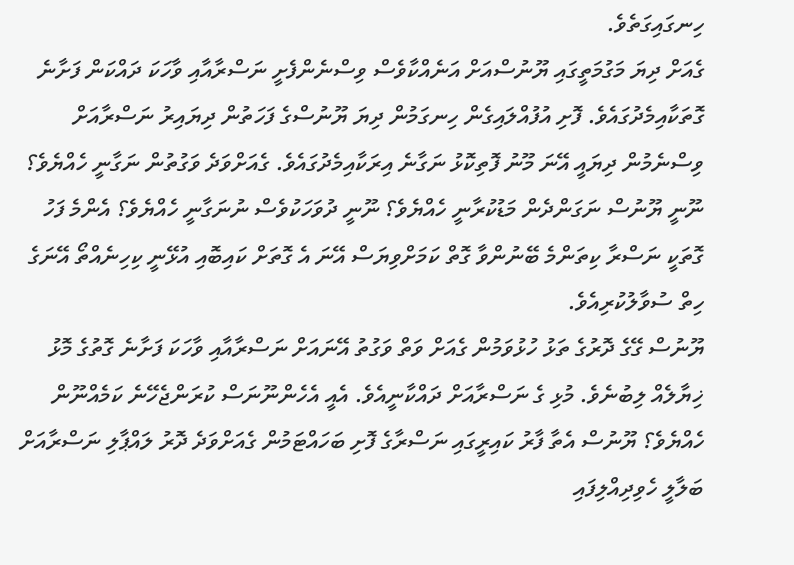ހިނގައިގަތެވެ.
ގެއަށް ދިޔަ މަގުމަތީގައި ޔޫނުސްއަށް އަނެއްކާވެސް ވިސްނެންފެށީ ނަސްރާއާއި ވާހަކަ ދައްކަން ފަށާނެ ގޮތަކާއިމެދުގައެވެ. ފޮށި އުފުއްލައިގެން ހިނގަމުން ދިޔަ ޔޫނުސްގެ ފަހަތުން ދިޔައިރު ނަސްރާއަށް ވިސްނެމުން ދިޔައީ އޭނަ މޫނު ފޮތިކޮޅު ނަގާނެ އިރަކާއިމެދުގައެވެ. ގެއަށްވަދެ ވަގުތުން ނަގާނީ ހެއްޔެވެ؟ ނޫނީ ޔޫނުސް ނަގަންދެން މަޑުކުރާނީ ހެއްޔެވެ؟ ނޫނީ ދުވަހަކުވެސް ނުނަގާނީ ހެއްޔެވެ؟ އެންމެ ފަހު ގޮތަކީ ނަސްރާ ކިތަންމެ ބޭނުންވާ ގޮތް ކަމަށްވިޔަސް އޭނަ އެ ގޮތަށް ކައިބޮއި އުޅޭނީ ކިހިނެއްތޯ އޭނަގެ ހިތް ސުވާލުކުރިއެވެ.
ޔޫނުސް ގޭގެ ދޮރުގެ ތަޅު ހުޅުވަމުން ގެއަށް ވަތް ވަގުތު އޭނައަށް ނަސްރާއާއި ވާހަކަ ފަށާނެ ގޮތުގެ މޮޅު ޚިޔާލެއް ލިބުނެވެ. މުޅި ގެ ނަސްރާއަށް ދައްކާނީއެވެ. އެއީ އެހެންނޫނަސް ކުރަންޖެހޭނެ ކަމެއްނޫން ހެއްޔެވެ؟ ޔޫނުސް އެތާ ފާރު ކައިރީގައި ނަސްރާގެ ފޮށި ބަހައްޓަމުން ގެއަށްވަދެ ދޮރު ލައްޕާލި ނަސްރާއަށް ބަލާލީ ހެވިދިއްލިފައި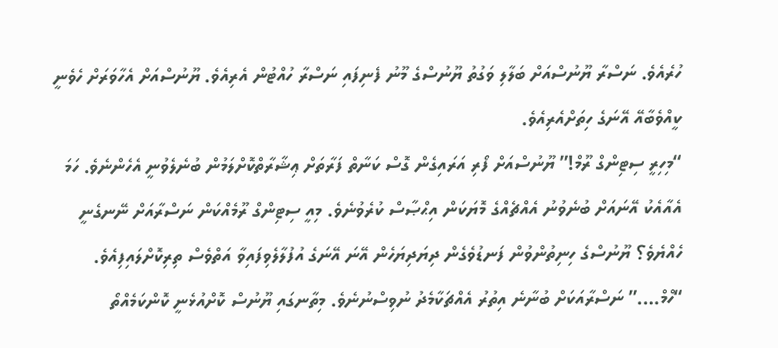ހުރެއެވެ. ނަސްރާ ޔޫނުސްއަށް ބަލާލި ވަގުތު ޔޫނުސްގެ މޫނު ފެނިފައި ނަސްރާ ހުއްޓުން އެރިއެވެ. ޔޫނުސްއަށް އެހާވަރަށް ހެވެނީ ކީއްވެބާއޭ އޭނަގެ ހިތަށްއެރިއެވެ.
“މިހިރީ ސިޓިންގް ރޫމް!” ޔޫނުސްއަށް ފޯރި އަރައިގެން ގޮސް ކަނާތް ފަރާތަށް ޢިޝާރާތްކޮށްލަމުން ބުނެލެވުނީ އެހެންނެވެ. ހަމަ އެއާއެކު އޭނައަށް ބުނެވުނު އެއްޗެއްގެ މޮޔަކަން އިޙްޞާސް ކުރެވުނެވެ. މިއީ ސިޓިންގް ރޫމެއްކަން ނަސްރާއަށް ނޭނގެނީ ހެއްޔެވެ؟ ޔޫނުސްގެ ހިނިތުންވުން ފަނޑުވެގެން ދިޔަދިޔަހެން އޭނަ އޭނަގެ އުފުލާލެވިފައިވާ އަތްވެސް ތިރިކޮށްލައިފިއެވެ.
“ހްމް….” ނަސްރާއަކަށް ބުނާނެ އިތުރު އެއްޗަކާމެދު ނުވިސްނުނެވެ. މިތާނގައި ޔޫނުސް ކޮށްއުޅެނީ ކޮންކަމެއްތޯ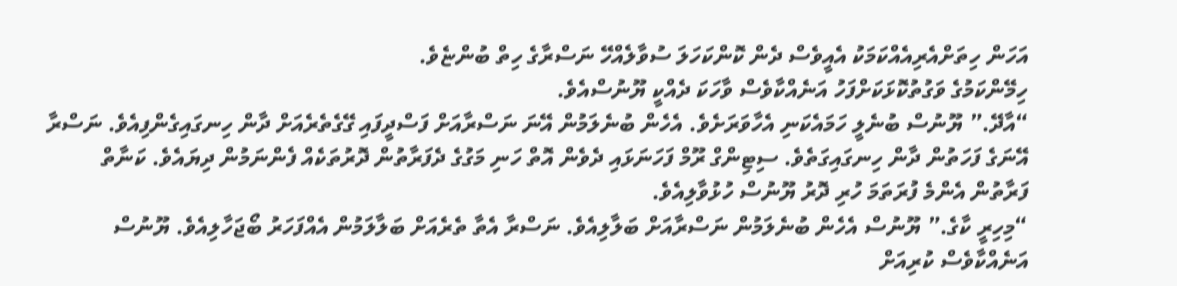އަހަން ހިތަށްއެރިއެއްކަމަކު އެއީވެސް ދެން ކޮންކަހަލަ ސުވާލެއްހޭ ނަސްރާގެ ހިތް ބުންޏެވެ.
ހިމޭންކަމުގެ ވަގުތުކޮޅަކަށްފަހު އަނެއްކާވެސް ވާހަކަ ދެއްކީ ޔޫނުސްއެވެ.
“އާދޭ.” ޔޫނުސް ބުނެލީ ހަމައެކަނި އެހާވަރަށެވެ. އެހެން ބުނެލަމުން އޭނަ ނަސްރާއަށް ފަސްދީފައި ގޭގެތެރެއަށް ދާން ހިނގައިގެންފިއެވެ. ނަސްރާ އޭނަގެ ފަހަތުން ދާން ހިނގައިގަތެވެ. ސިޓިންގް ރޫމް ފަހަނަޅައި ދެވެން އޮތް ހަނި މަގުގެ ދެފަރާތުން ދޮރުތަކެއް ފެންނަމުން ދިޔައެވެ. ކަނާތް ފަރާތުން އެންމެ ފުރަތަމަ ހުރި ދޮރު ޔޫނުސް ހުޅުވާލިއެވެ.
“މިހިރީ ކާގެ.” ޔޫނުސް އެހެން ބުނެލަމުން ނަސްރާއަށް ބަލާލިއެވެ. ނަސްރާ އެތާ ތެރެއަށް ބަލާލަމުން އެއްފަހަރު ބޯޖަހާލިއެވެ. ޔޫނުސް އަނެއްކާވެސް ކުރިއަށް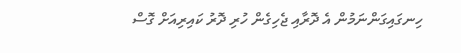ހިނގައިގަންނަމުން އެ ދޮރާއި ޖެހިގެން ހުރި ދޮރު ކައިރިއަށް ގޮސް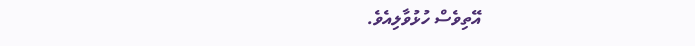އޭތިވެސް ހުޅުވާލިއެވެ.